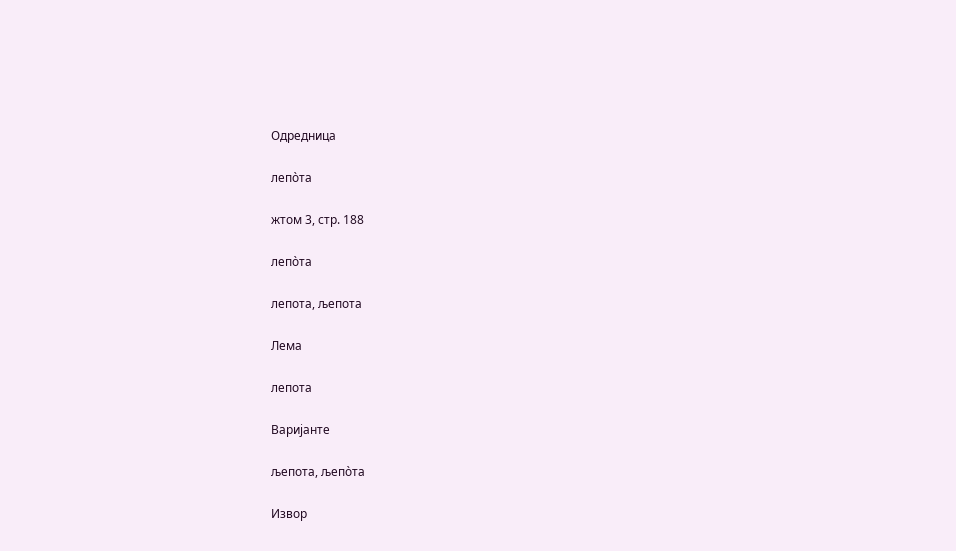Одредница

лепо̀та

жтом 3, стр. 188

лепо̀та

лепота, љепота

Лема

лепота

Варијанте

љепота, љепо̀та

Извор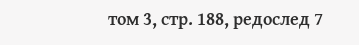том 3, стр. 188, редослед 7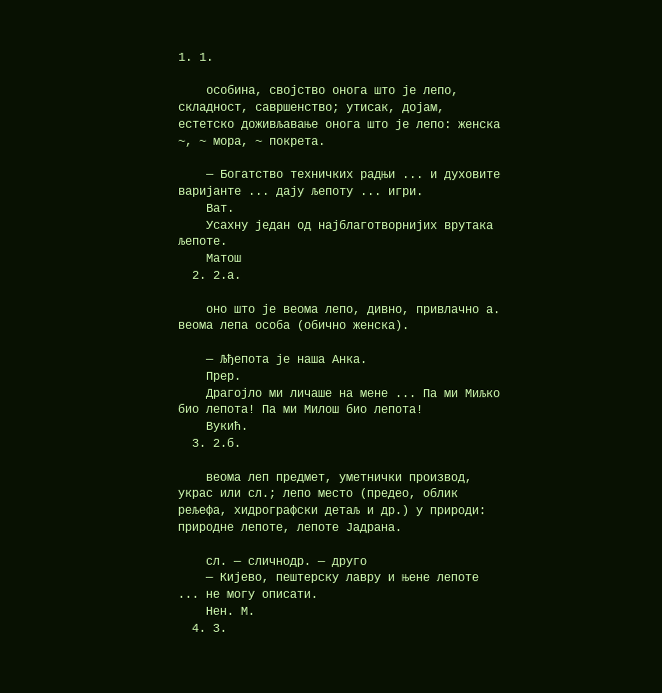1. 1.

    особина, својство онога што је лепо, складност, савршенство; утисак, дојам, естетско доживљавање онога што је лепо: женска ~, ~ мора, ~ покрета.

    — Богатство техничких радњи ... и духовите варијанте ... дају љепоту ... игри.
    Ват.
    Усахну један од најблаготворнијих врутака љепоте.
    Матош
  2. 2.а.

    оно што је веома лепо, дивно, привлачно а. веома лепа особа (обично женска).

    — Љђепота је наша Анка.
    Прер.
    Драгојло ми личаше на мене ... Па ми Миљко био лепота! Па ми Милош био лепота!
    Вукић.
  3. 2.б.

    веома леп предмет, уметнички производ, украс или сл.; лепо место (предео, облик рељефа, хидрографски детаљ и др.) у природи: природне лепоте, лепоте Јадрана.

    сл. — сличнодр. — друго
    — Кијево, пештерску лавру и њене лепоте ... не могу описати.
    Нен. М.
  4. 3.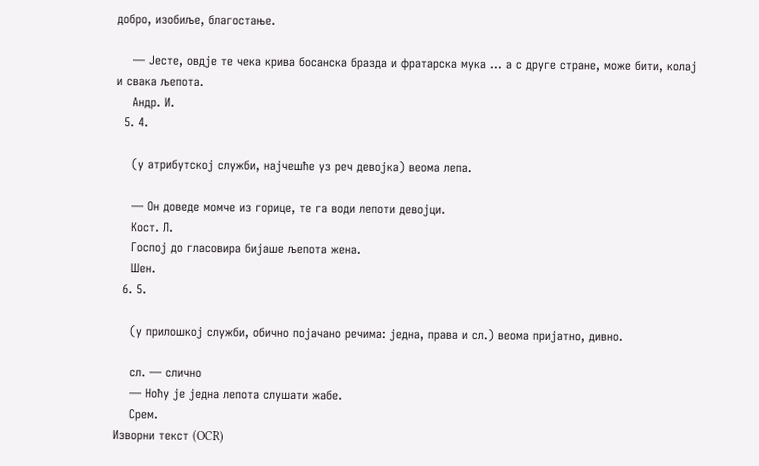добро, изобиље, благостање.

    — Јесте, овдје те чека крива босанска бразда и фратарска мука ... а с друге стране, може бити, колај и свака љепота.
    Андр. И.
  5. 4.

    (у атрибутској служби, најчешће уз реч девојка) веома лепа.

    — Он доведе момче из горице, те га води лепоти девојци.
    Кост. Л.
    Госпој до гласовира бијаше љепота жена.
    Шен.
  6. 5.

    (у прилошкој служби, обично појачано речима: једна, права и сл.) веома пријатно, дивно.

    сл. — слично
    — Ноћу је једна лепота слушати жабе.
    Срем.
Изворни текст (OCR)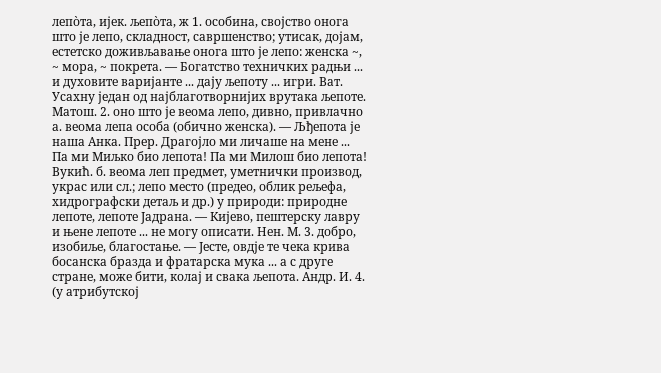лепо̀та, ијек. љепо̀та, ж 1. особина, својство онога што је лепо, складност, савршенство; утисак, дојам, естетско доживљавање онога што је лепо: женска ~, ~ мора, ~ покрета. — Богатство техничких радњи ... и духовите варијанте ... дају љепоту ... игри. Ват. Усахну један од најблаготворнијих врутака љепоте. Матош. 2. оно што је веома лепо, дивно, привлачно а. веома лепа особа (обично женска). — Љђепота је наша Анка. Прер. Драгојло ми личаше на мене ... Па ми Миљко био лепота! Па ми Милош био лепота! Вукић. б. веома леп предмет, уметнички производ, украс или сл.; лепо место (предео, облик рељефа, хидрографски детаљ и др.) у природи: природне лепоте, лепоте Јадрана. — Кијево, пештерску лавру и њене лепоте ... не могу описати. Нен. М. 3. добро, изобиље, благостање. — Јесте, овдје те чека крива босанска бразда и фратарска мука ... а с друге стране, може бити, колај и свака љепота. Андр. И. 4. (у атрибутској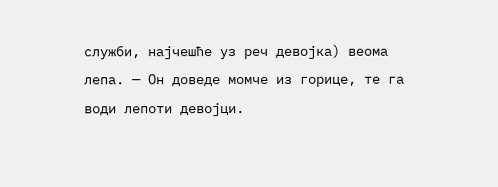служби, најчешће уз реч девојка) веома лепа. — Он доведе момче из горице, те га води лепоти девојци.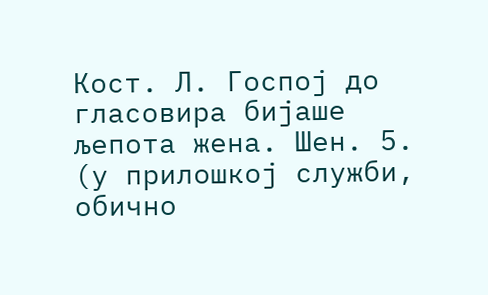Кост. Л. Госпој до гласовира бијаше љепота жена. Шен. 5. (у прилошкој служби, обично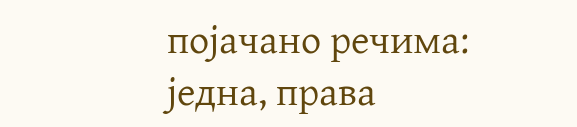појачано речима: једна, права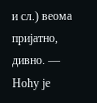и сл.) веома пријатно, дивно. — Ноћу је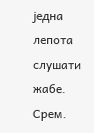једна лепота слушати жабе. Срем.